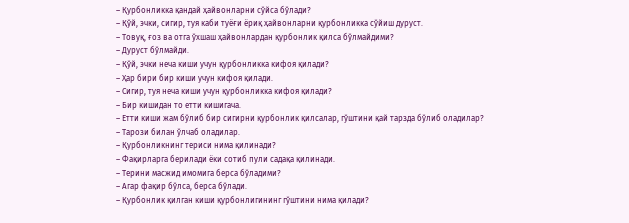– Қурбонликка қандай ҳайвонларни сўйса бўлади?
– Қўй, эчки, сигир, туя каби туёғи ёриқ ҳайвонларни қурбонликка сўйиш дуруст.
– Товуқ, ғоз ва отга ўхшаш ҳайвонлардан қурбонлик қилса бўлмайдими?
– Дуруст бўлмайди.
– Қўй, эчки неча киши учун қурбонликка кифоя қилади?
– Ҳар бири бир киши учун кифоя қилади.
– Сигир, туя неча киши учун қурбонликка кифоя қилади?
– Бир кишидан то етти кишигача.
– Етти киши жам бўлиб бир сигирни қурбонлик қилсалар, гўштини қай тарзда бўлиб оладилар?
– Тарози билан ўлчаб оладилар.
– Қурбонликнинг териси нима қилинади?
– Фақирларга берилади ёки сотиб пули садақа қилинади.
– Терини масжид имомига берса бўладими?
– Агар фақир бўлса, берса бўлади.
– Қурбонлик қилган киши қурбонлигининг гўштини нима қилади?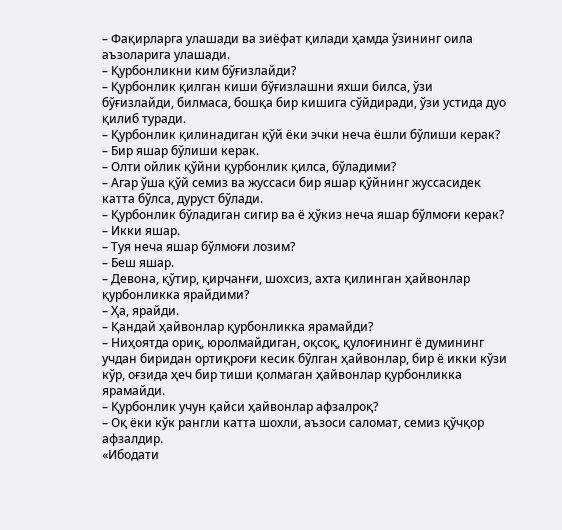– Фақирларга улашади ва зиёфат қилади ҳамда ўзининг оила аъзоларига улашади.
– Қурбонликни ким бўғизлайди?
– Қурбонлик қилган киши бўғизлашни яхши билса, ўзи бўғизлайди, билмаса, бошқа бир кишига сўйдиради, ўзи устида дуо қилиб туради.
– Қурбонлик қилинадиган қўй ёки эчки неча ёшли бўлиши керак?
– Бир яшар бўлиши керак.
– Олти ойлик қўйни қурбонлик қилса, бўладими?
– Агар ўша қўй семиз ва жуссаси бир яшар қўйнинг жуссасидек катта бўлса, дуруст бўлади.
– Қурбонлик бўладиган сигир ва ё ҳўкиз неча яшар бўлмоғи керак?
– Икки яшар.
– Туя неча яшар бўлмоғи лозим?
– Беш яшар.
– Девона, қўтир, қирчанғи, шохсиз, ахта қилинган ҳайвонлар қурбонликка ярайдими?
– Ҳа, ярайди.
– Қандай ҳайвонлар қурбонликка ярамайди?
– Ниҳоятда ориқ, юролмайдиган, оқсоқ, қулоғининг ё думининг учдан биридан ортиқроғи кесик бўлган ҳайвонлар, бир ё икки кўзи кўр, оғзида ҳеч бир тиши қолмаган ҳайвонлар қурбонликка ярамайди.
– Қурбонлик учун қайси ҳайвонлар афзалроқ?
– Оқ ёки кўк рангли катта шохли, аъзоси саломат, семиз қўчқор афзалдир.
«Ибодати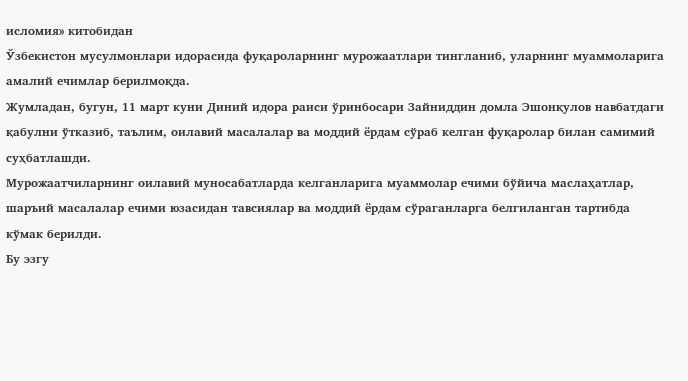исломия» китобидан
Ўзбекистон мусулмонлари идорасида фуқароларнинг мурожаатлари тингланиб, уларнинг муаммоларига амалий ечимлар берилмоқда.
Жумладан, бугун, 11 март куни Диний идора раиси ўринбосари Зайниддин домла Эшонқулов навбатдаги қабулни ўтказиб, таълим, оилавий масалалар ва моддий ёрдам сўраб келган фуқаролар билан самимий суҳбатлашди.
Мурожаатчиларнинг оилавий муносабатларда келганларига муаммолар ечими бўйича маслаҳатлар, шаръий масалалар ечими юзасидан тавсиялар ва моддий ёрдам сўраганларга белгиланган тартибда кўмак берилди.
Бу эзгу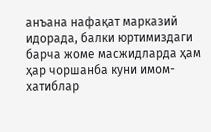анъана нафақат марказий идорада, балки юртимиздаги барча жоме масжидларда ҳам ҳар чоршанба куни имом-хатиблар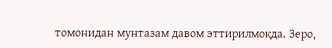томонидан мунтазам давом эттирилмоқда. Зеро,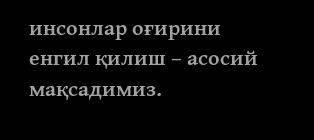инсонлар оғирини енгил қилиш – асосий мақсадимиз.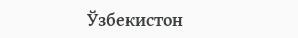Ўзбекистон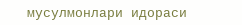мусулмонлари идораси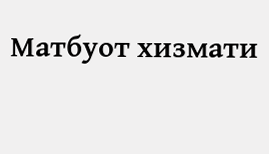Матбуот хизмати